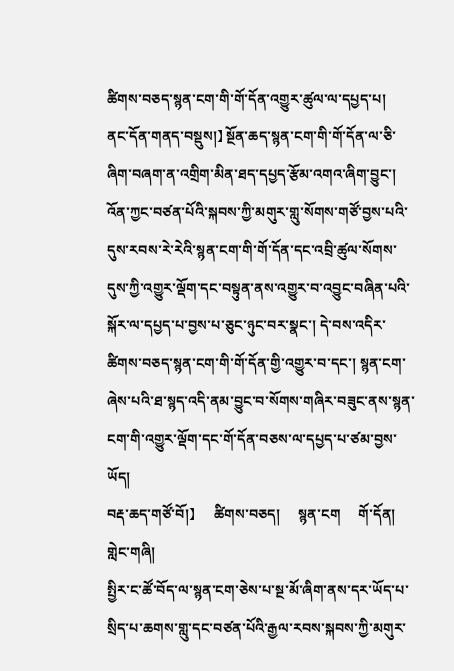ཚིགས་བཅད་སྙན་ངག་གི་གོ་དོན་འགྱུར་ཚུལ་ལ་དཔྱད་པ།
ནང་དོན་གནད་བསྡུས།】 སྔོན་ཆད་སྙན་ངག་གི་གོ་དོན་ལ་ཅི་ཞིག་བཞག་ན་འགྲིག་མིན་ཐད་དཔྱད་རྩོམ་འགའ་ཞིག་བྱུང་། འོན་ཀྱང་བཙན་པོའི་སྐབས་ཀྱི་མགུར་གླུ་སོགས་གཙོ་བྱས་པའི་དུས་རབས་རེ་རེའི་སྙན་ངག་གི་གོ་དོན་དང་འབྲི་ཚུལ་སོགས་དུས་ཀྱི་འགྱུར་ལྡོག་དང་བསྟུན་ནས་འགྱུར་བ་འབྱུང་བཞིན་པའི་སྐོར་ལ་དཔྱད་པ་བྱས་པ་ཅུང་ཉུང་བར་སྣང་། དེ་བས་འདིར་ཚིགས་བཅད་སྙན་ངག་གི་གོ་དོན་གྱི་འགྱུར་བ་དང་། སྙན་ངག་ཞེས་པའི་ཐ་སྙད་འདི་ནམ་བྱུང་བ་སོགས་གཞིར་བཟུང་ནས་སྙན་ངག་གི་འགྱུར་ལྡོག་དང་གོ་དོན་བཅས་ལ་དཔྱད་པ་ཙམ་བྱས་ཡོད།
བརྡ་ཆད་གཙོ་བོ།】     ཚིགས་བཅད།     སྙན་ངག     གོ་དོན།
གླེང་གཞི།
སྤྱིར་ང་ཚོ་བོད་ལ་སྙན་ངག་ཅེས་པ་སྔ་མོ་ཞིག་ནས་དར་ཡོད་པ་སྲིད་པ་ཆགས་གླུ་དང་བཙན་པོའི་རྒྱལ་རབས་སྐབས་ཀྱི་མགུར་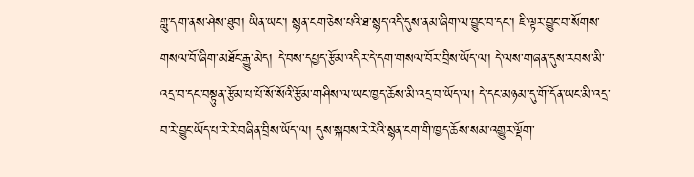གླུ་དག་ནས་ཤེས་ཐུབ། ཡིན་ཡང་། སྙན་ངག་ཅེས་པའི་ཐ་སྙད་འདི་དུས་ནམ་ཞིག་ལ་བྱུང་བ་དང་། ཇི་ལྟར་བྱུང་བ་སོགས་གསལ་བོ་ཞིག་མཐོང་རྒྱུ་མེད། དེ་བས་དཔྱད་རྩོམ་འདིར་དེ་དག་གསལ་བོར་བྲིས་ཡོད་ལ། དེ་ལས་གཞན་དུས་རབས་མི་འདྲ་བ་དང་བསྟུན་རྩོམ་པ་པོ་སོ་སོའི་རྩོམ་གཤིས་ལ་ཡང་ཁྱད་ཆོས་མི་འདྲ་བ་ཡོད་ལ། དེ་དང་མཉམ་དུ་གོ་དོན་ཡང་མི་འདྲ་བ་རེ་བྱུང་ཡོད་པ་རེ་རེ་བཞིན་བྲིས་ཡོད་ལ། དུས་སྐབས་རེ་རེའི་སྙན་ངག་གི་ཁྱད་ཆོས་སམ་འགྱུར་ལྡོག་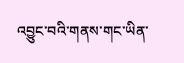འབྱུང་བའི་གནས་གང་ཡིན་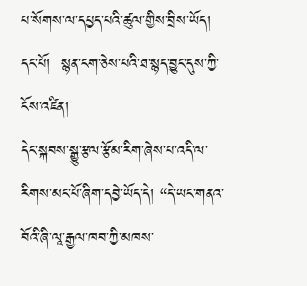པ་སོགས་ལ་དཔྱད་པའི་ཚུལ་གྱིས་བྲིས་ཡོད།
དང་པོ།  སྙན་ངག་ཅེས་པའི་ཐ་སྙད་བྱུང་དུས་ཀྱི་ངོས་འཛིན།
དེང་སྐབས་སྒྱུ་རྩལ་རྩོམ་རིག་ཞེས་པ་འདི་ལ་རིགས་མང་པོ་ཞིག་དབྱེ་ཡོད་དེ། “དེ་ཡང་གནའ་བོའི་ཞི་ལཱ་རྒྱལ་ཁབ་ཀྱི་མཁས་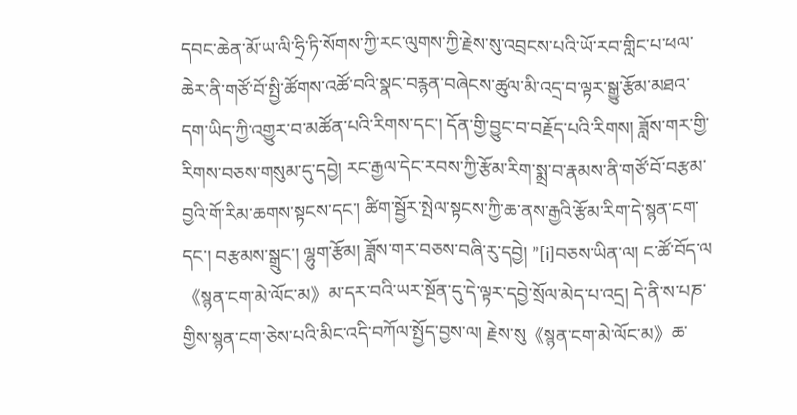དབང་ཆེན་མོ་ཡ་ལི་ཧྲི་ཏི་སོགས་ཀྱི་རང་ལུགས་ཀྱི་རྗེས་སུ་འབྲངས་པའི་ཡོ་རབ་གླིང་པ་ཕལ་ཆེར་ནི་གཙོ་བོ་སྤྱི་ཚོགས་འཚོ་བའི་སྣང་བརྙན་བཞེངས་ཚུལ་མི་འདྲ་བ་ལྟར་སྒྱུ་རྩོམ་མཐའ་དག་ཡིད་ཀྱི་འགྱུར་བ་མཚོན་པའི་རིགས་དང་། དོན་གྱི་བྱུང་བ་བརྗོད་པའི་རིགས། ཟློས་གར་གྱི་རིགས་བཅས་གསུམ་དུ་དབྱེ། རང་རྒྱལ་དེང་རབས་ཀྱི་རྩོམ་རིག་སྨྲ་བ་རྣམས་ནི་གཙོ་བོ་བརྩམ་བྱའི་གོ་རིམ་ཆགས་སྟངས་དང་། ཚིག་སྦྱོར་སྤེལ་སྟངས་ཀྱི་ཆ་ནས་རྒྱའི་རྩོམ་རིག་དེ་སྙན་ངག་དང་། བརྩམས་སྒྲུང་། ལྷུག་རྩོམ། ཟློས་གར་བཅས་བཞི་རུ་དབྱེ། ”[i]བཅས་ཡིན་ལ། ང་ཚོ་བོད་ལ《སྙན་ངག་མེ་ལོང་མ》མ་དར་བའི་ཡར་སྔོན་དུ་དེ་ལྟར་དབྱེ་སྲོལ་མེད་པ་འདྲ། དེ་ནི་ས་པཎ་གྱིས་སྙན་ངག་ཅེས་པའི་མིང་འདི་བཀོལ་སྤྱོད་བྱས་ལ། རྗེས་སུ《སྙན་ངག་མེ་ལོང་མ》ཆ་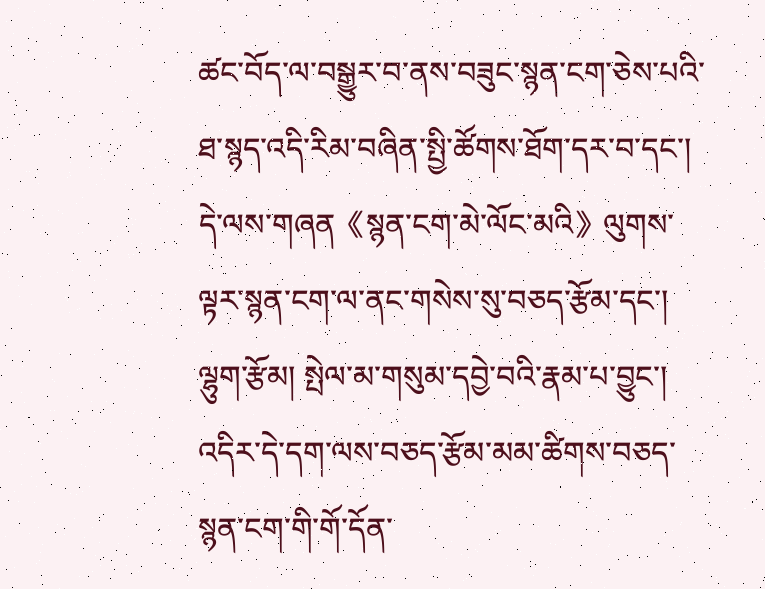ཚང་བོད་ལ་བསྒྱུར་བ་ནས་བཟུང་སྙན་ངག་ཅེས་པའི་ཐ་སྙད་འདི་རིམ་བཞིན་སྤྱི་ཚོགས་ཐོག་དར་བ་དང་། དེ་ལས་གཞན《སྙན་ངག་མེ་ལོང་མའི》ལུགས་ལྟར་སྙན་ངག་ལ་ནང་གསེས་སུ་བཅད་རྩོམ་དང་། ལྷུག་རྩོམ། སྤེལ་མ་གསུམ་དབྱེ་བའི་རྣམ་པ་བྱུང་། འདིར་དེ་དག་ལས་བཅད་རྩོམ་མམ་ཚིགས་བཅད་སྙན་ངག་གི་གོ་དོན་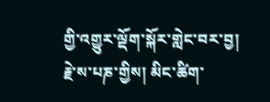གྱི་འགྱུར་ལྡོག་སྐོར་གླེང་བར་བྱ།
རྗེ་ས་པཎ་གྱིས། མིང་ཚིག་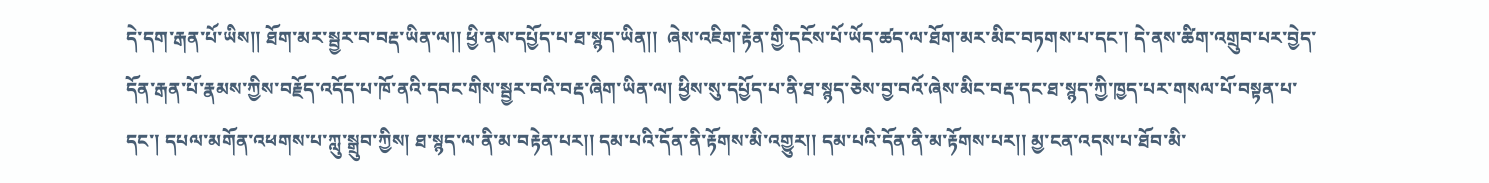དེ་དག་རྒན་པོ་ཡིས།། ཐོག་མར་སྦྱར་བ་བརྡ་ཡིན་ལ།། ཕྱི་ནས་དཔྱོད་པ་ཐ་སྙད་ཡིན།།  ཞེས་འཇིག་རྟེན་གྱི་དངོས་པོ་ཡོད་ཚད་ལ་ཐོག་མར་མིང་བཏགས་པ་དང་། དེ་ནས་ཚིག་འགྲུབ་པར་བྱེད་དོན་རྒན་པོ་རྣམས་ཀྱིས་བརྗོད་འདོད་པ་ཁོ་ནའི་དབང་གིས་སྦྱར་བའི་བརྡ་ཞིག་ཡིན་ལ། ཕྱིས་སུ་དཔྱོད་པ་ནི་ཐ་སྙད་ཅེས་བྱ་བའོ་ཞེས་མིང་བརྡ་དང་ཐ་སྙད་ཀྱི་ཁྱད་པར་གསལ་པོ་བསྟན་པ་དང་། དཔལ་མགོན་འཕགས་པ་ཀླུ་སྒྲུབ་ཀྱིས། ཐ་སྙད་ལ་ནི་མ་བརྟེན་པར།། དམ་པའི་དོན་ནི་རྟོགས་མི་འགྱུར།། དམ་པའི་དོན་ནི་མ་རྟོགས་པར།། མྱ་ངན་འདས་པ་ཐོབ་མི་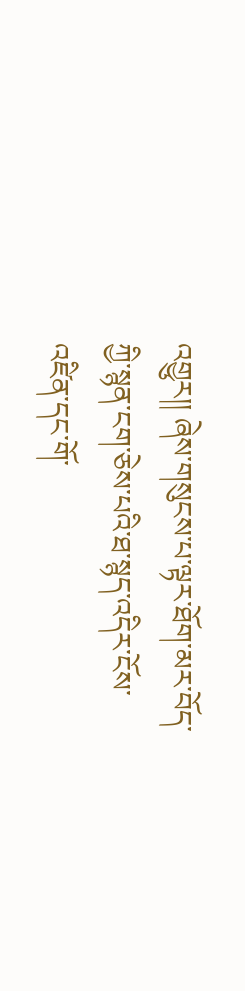འགྱུར།། ཞེས་གསུངས་པ་ལྟར་ཐོག་མར་བོད་ཀྱི་སྙན་ངག་ཅེས་པའི་ཐ་སྙད་འདིར་ངོས་འཛིན་དང་གོ་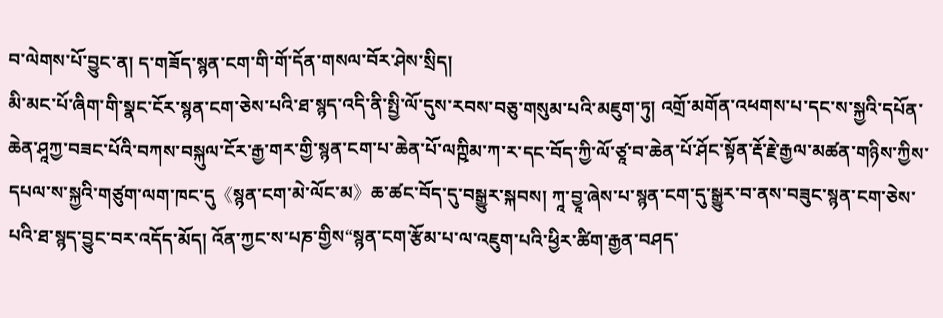བ་ལེགས་པོ་བྱུང་ན། ད་གཟོད་སྙན་ངག་གི་གོ་དོན་གསལ་བོར་ཤེས་སྲིད།
མི་མང་པོ་ཞིག་གི་སྣང་ངོར་སྙན་ངག་ཅེས་པའི་ཐ་སྙད་འདི་ནི་སྤྱི་ལོ་དུས་རབས་བཅུ་གསུམ་པའི་མཇུག་ཏུ། འགྲོ་མགོན་འཕགས་པ་དང་ས་སྐྱའི་དཔོན་ཆེན་ཤཱཀྱ་བཟང་པོའི་བཀས་བསྐུལ་ངོར་རྒྱ་གར་གྱི་སྙན་ངག་པ་ཆེན་པོ་ལཀྵིམ་ཀ་ར་དང་བོད་ཀྱི་ལོ་ཙཱ་བ་ཆེན་པོ་ཤོང་སྟོན་རྡོ་རྗེ་རྒྱལ་མཚན་གཉིས་ཀྱིས་དཔལ་ས་སྐྱའི་གཙུག་ལག་ཁང་དུ《སྙན་ངག་མེ་ལོང་མ》ཆ་ཚང་བོད་དུ་བསྒྱུར་སྐབས། ཀཱ་བྱཱ་ཞེས་པ་སྙན་ངག་དུ་སྒྱུར་བ་ནས་བཟུང་སྙན་ངག་ཅེས་པའི་ཐ་སྙད་བྱུང་བར་འདོད་མོད། འོན་ཀྱང་ས་པཎ་གྱིས“སྙན་ངག་རྩོམ་པ་ལ་འཇུག་པའི་ཕྱིར་ཚིག་རྒྱན་བཤད་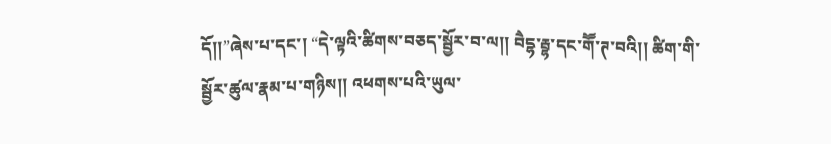དོ།།”ཞེས་པ་དང་། “དེ་ལྟའི་ཚིགས་བཅད་སྦྱོར་བ་ལ།། བཻདྷ་རྦྷ་དང་གཽ་ཊ་བའི།། ཚིག་གི་སྦྱོར་ཚུལ་རྣམ་པ་གཉིས།། འཕགས་པའི་ཡུལ་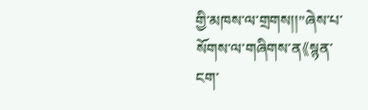གྱི་མཁས་ལ་གྲགས།།”ཞེས་པ་སོགས་ལ་གཞིགས་ན《སྙན་ངག་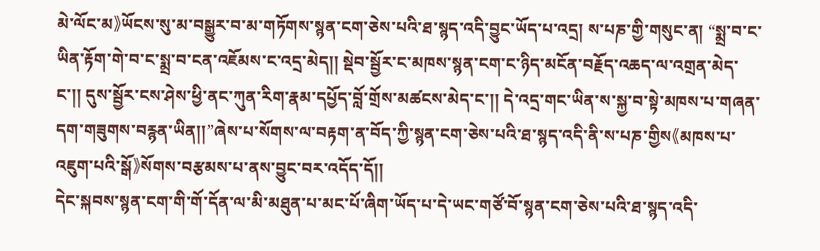མེ་ལོང་མ》ཡོངས་སུ་མ་བསྒྱུར་བ་མ་གཏོགས་སྙན་ངག་ཅེས་པའི་ཐ་སྙད་འདི་བྱུང་ཡོད་པ་འདྲ། ས་པཎ་གྱི་གསུང་ན། “སྨྲ་བ་ང་ཡིན་རྟོག་གེ་བ་ང་སྨྲ་བ་ངན་འཇོམས་ང་འདྲ་མེད།། སྡེབ་སྦྱོར་ང་མཁས་སྙན་ངག་ང་ཉིད་མངོན་བརྗོད་འཆད་ལ་འགྲན་མེད་ང་།། དུས་སྦྱོར་ངས་ཤེས་ཕྱི་ནང་ཀུན་རིག་རྣམ་དཔྱོད་བློ་གྲོས་མཚངས་མེད་ང་།། དེ་འདྲ་གང་ཡིན་ས་སྐྱ་བ་སྟེ་མཁས་པ་གཞན་དག་གཟུགས་བརྙན་ཡིན།།”ཞེས་པ་སོགས་ལ་བརྟག་ན་བོད་ཀྱི་སྙན་ངག་ཅེས་པའི་ཐ་སྙད་འདི་ནི་ས་པཎ་གྱིས《མཁས་པ་འཇུག་པའི་སྒོ》སོགས་བརྩམས་པ་ནས་བྱུང་བར་འདོད་དོ།།
དེང་སྐབས་སྙན་ངག་གི་གོ་དོན་ལ་མི་མཐུན་པ་མང་པོ་ཞིག་ཡོད་པ་དེ་ཡང་གཙོ་བོ་སྙན་ངག་ཅེས་པའི་ཐ་སྙད་འདི་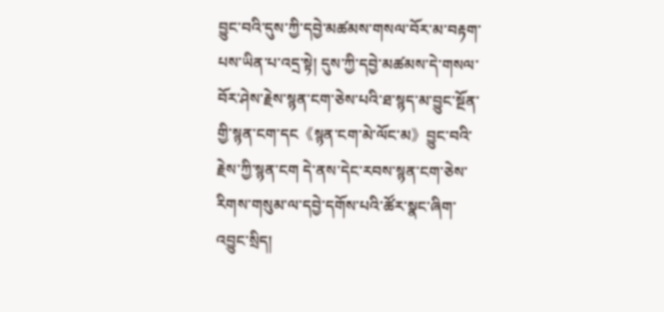བྱུང་བའི་དུས་ཀྱི་དབྱེ་མཚམས་གསལ་བོར་མ་བརྟག་པས་ཡིན་པ་འདྲ་སྟེ། དུས་ཀྱི་དབྱེ་མཚམས་དེ་གསལ་བོར་ཤེས་རྗེས་སྙན་ངག་ཅེས་པའི་ཐ་སྙད་མ་བྱུང་སྔོན་གྱི་སྙན་ངག་དང《སྙན་ངག་མེ་ལོང་མ》བྱུང་བའི་རྗེས་ཀྱི་སྙན་ངག དེ་ནས་དེང་རབས་སྙན་ངག་ཅེས་རིགས་གསུམ་ལ་དབྱེ་དགོས་པའི་ཚོར་སྣང་ཞིག་འབྱུང་སྲིད།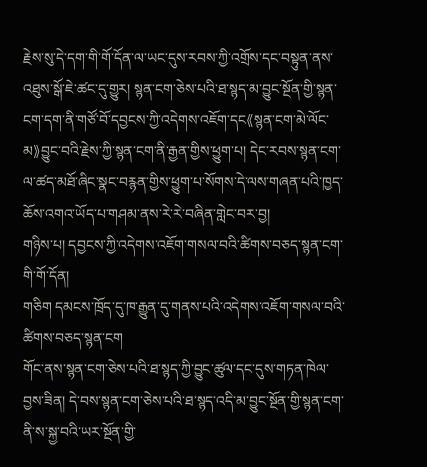རྗེས་སུ་དེ་དག་གི་གོ་དོན་ལ་ཡང་དུས་རབས་ཀྱི་འགྲོས་དང་བསྟུན་ནས་འཐུས་སྒོ་ཇེ་ཚང་དུ་གྱུར། སྙན་ངག་ཅེས་པའི་ཐ་སྙད་མ་བྱུང་སྔོན་གྱི་སྙན་ངག་དག་ནི་གཙོ་བོ་དབྱངས་ཀྱི་འདེགས་འཇོག་དང《སྙན་ངག་མེ་ལོང་མ》བྱུང་བའི་རྗེས་ཀྱི་སྙན་ངག་ནི་རྒྱན་གྱིས་ཕྱུག་པ། དེང་རབས་སྙན་ངག་ལ་ཚད་མཐོ་ཞིང་སྣང་བརྙན་གྱིས་ཕྱུག་པ་སོགས་དེ་ལས་གཞན་པའི་ཁྱད་ཆོས་འགའ་ཡོད་པ་གཤམ་ནས་རེ་རེ་བཞིན་གླེང་བར་བྱ།
གཉིས་པ། དབྱངས་ཀྱི་འདེགས་འཇོག་གསལ་བའི་ཚིགས་བཅད་སྙན་ངག་གི་གོ་དོན།
གཅིག དམངས་ཁྲོད་དུ་ཁ་རྒྱུན་དུ་གནས་པའི་འདེགས་འཇོག་གསལ་བའི་ཚིགས་བཅད་སྙན་ངག
གོང་ནས་སྙན་ངག་ཅེས་པའི་ཐ་སྙད་ཀྱི་བྱུང་ཚུལ་དང་དུས་གཏན་ཁེལ་བྱས་ཟིན། དེ་བས་སྙན་ངག་ཅེས་པའི་ཐ་སྙད་འདི་མ་བྱུང་སྔོན་གྱི་སྙན་ངག་ནི་ས་སྐྱ་བའི་ཡར་སྔོན་གྱི་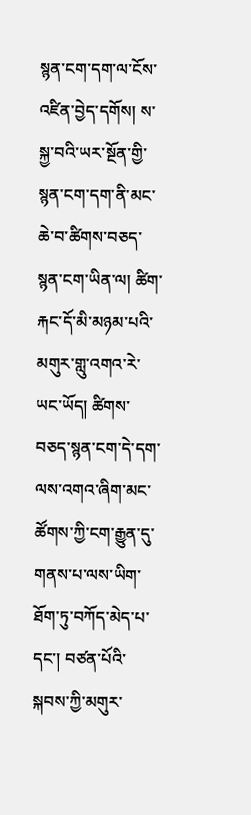སྙན་ངག་དག་ལ་ངོས་འཛིན་བྱེད་དགོས། ས་སྐྱ་བའི་ཡར་སྔོན་གྱི་སྙན་ངག་དག་ནི་མང་ཆེ་བ་ཚིགས་བཅད་སྙན་ངག་ཡིན་ལ། ཚིག་རྐང་དོ་མི་མཉམ་པའི་མགུར་གླུ་འགའ་རེ་ཡང་ཡོད། ཚིགས་བཅད་སྙན་ངག་དེ་དག་ལས་འགའ་ཞིག་མང་ཚོགས་ཀྱི་ངག་རྒྱུན་དུ་གནས་པ་ལས་ཡིག་ཐོག་ཏུ་བཀོད་མེད་པ་དང་། བཙན་པོའི་སྐབས་ཀྱི་མགུར་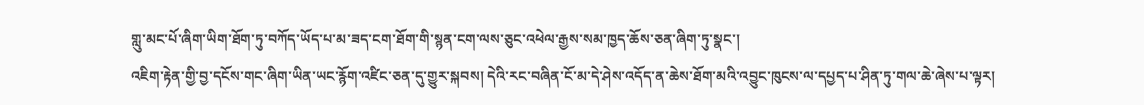གླུ་མང་པོ་ཞིག་ཡིག་ཐོག་ཏུ་བཀོད་ཡོད་པ་མ་ཟད་ངག་ཐོག་གི་སྙན་ངག་ལས་ཅུང་འཕེལ་རྒྱས་སམ་ཁྱད་ཆོས་ཅན་ཞིག་ཏུ་སྣང་།
འཇིག་རྟེན་གྱི་བྱ་དངོས་གང་ཞིག་ཡིན་ཡང་རྙོག་འཛིང་ཅན་དུ་གྱུར་སྐབས། དེའི་རང་བཞིན་ངོ་མ་དེ་ཤེས་འདོད་ན་ཆེས་ཐོག་མའི་འབྱུང་ཁུངས་ལ་དཔྱད་པ་ཤིན་ཏུ་གལ་ཆེ་ཞེས་པ་ལྟར།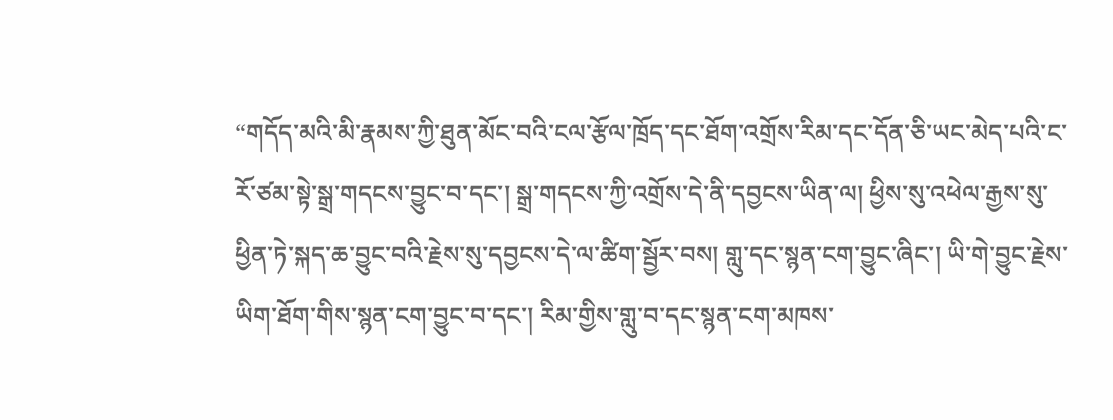“གདོད་མའི་མི་རྣམས་ཀྱི་ཐུན་མོང་བའི་ངལ་རྩོལ་ཁྲོད་དང་ཐོག་འགྲོས་རིམ་དང་དོན་ཅི་ཡང་མེད་པའི་ང་རོ་ཙམ་སྟེ་སྒྲ་གདངས་བྱུང་བ་དང་། སྒྲ་གདངས་ཀྱི་འགྲོས་དེ་ནི་དབྱངས་ཡིན་ལ། ཕྱིས་སུ་འཕེལ་རྒྱས་སུ་ཕྱིན་ཏེ་སྐད་ཆ་བྱུང་བའི་རྗེས་སུ་དབྱངས་དེ་ལ་ཚིག་སྦྱོར་བས། གླུ་དང་སྙན་ངག་བྱུང་ཞིང་། ཡི་གེ་བྱུང་རྗེས་ཡིག་ཐོག་གིས་སྙན་ངག་བྱུང་བ་དང་། རིམ་གྱིས་གླུ་བ་དང་སྙན་ངག་མཁས་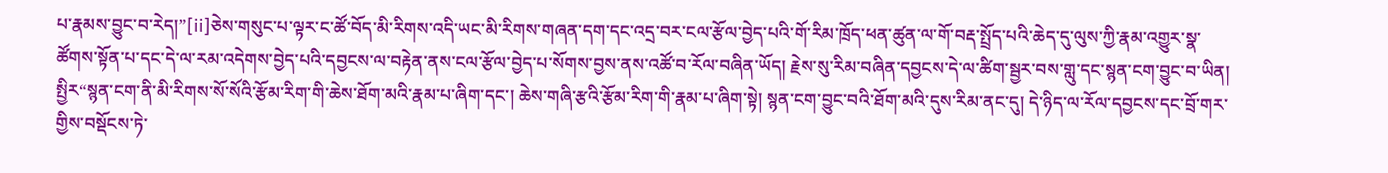པ་རྣམས་བྱུང་བ་རེད།”[ii]ཅེས་གསུང་པ་ལྟར་ང་ཚོ་བོད་མི་རིགས་འདི་ཡང་མི་རིགས་གཞན་དག་དང་འདྲ་བར་ངལ་རྩོལ་བྱེད་པའི་གོ་རིམ་ཁྲོད་ཕན་ཚུན་ལ་གོ་བརྡ་སྤྲོད་པའི་ཆེད་དུ་ལུས་ཀྱི་རྣམ་འགྱུར་སྣ་ཚོགས་སྟོན་པ་དང་དེ་ལ་རམ་འདེགས་བྱེད་པའི་དབྱངས་ལ་བརྟེན་ནས་ངལ་རྩོལ་བྱེད་པ་སོགས་བྱས་ནས་འཚོ་བ་རོལ་བཞིན་ཡོད། རྗེས་སུ་རིམ་བཞིན་དབྱངས་དེ་ལ་ཚིག་སྦྱར་བས་གླུ་དང་སྙན་ངག་བྱུང་བ་ཡིན།
སྤྱིར“སྙན་ངག་ནི་མི་རིགས་སོ་སོའི་རྩོམ་རིག་གི་ཆེས་ཐོག་མའི་རྣམ་པ་ཞིག་དང་། ཆེས་གཞི་རྩའི་རྩོམ་རིག་གི་རྣམ་པ་ཞིག་སྟེ། སྙན་ངག་བྱུང་བའི་ཐོག་མའི་དུས་རིམ་ནང་དུ། དེ་ཉིད་ལ་རོལ་དབྱངས་དང་བྲོ་གར་གྱིས་བསྡོངས་ཏེ་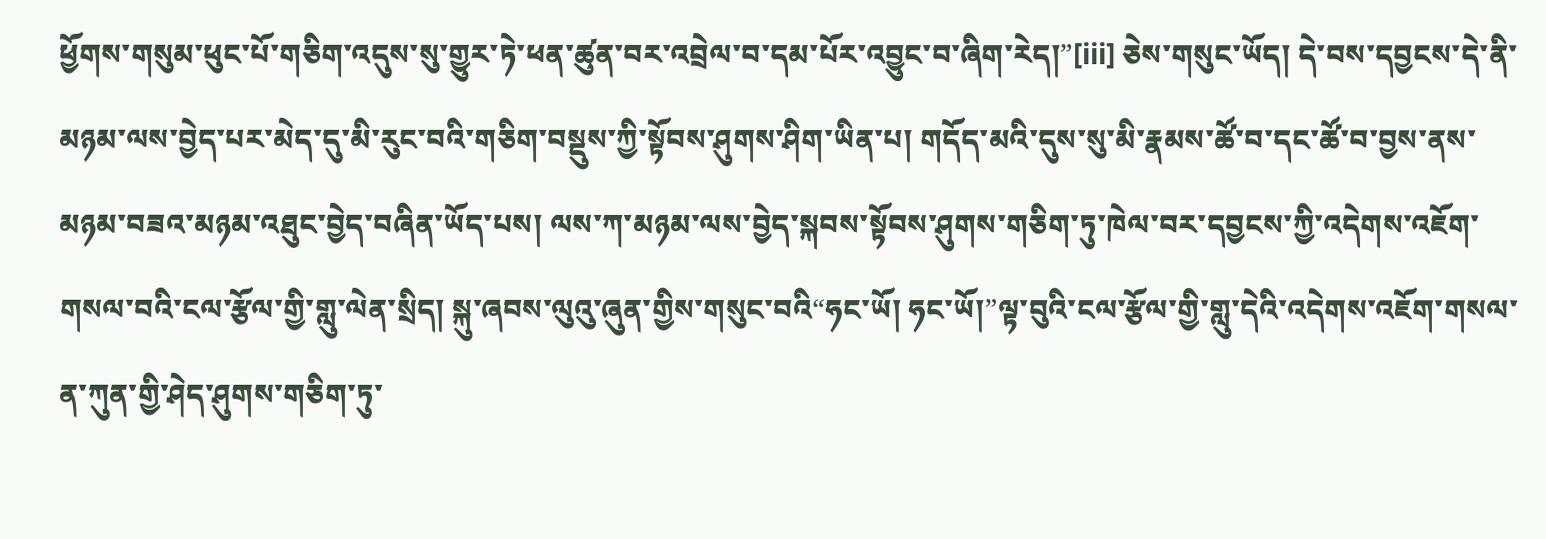ཕྱོགས་གསུམ་ཕུང་པོ་གཅིག་འདུས་སུ་གྱུར་ཏེ་ཕན་ཚུན་བར་འབྲེལ་བ་དམ་པོར་འབྱུང་བ་ཞིག་རེད།”[iii] ཅེས་གསུང་ཡོད། དེ་བས་དབྱངས་དེ་ནི་མཉམ་ལས་བྱེད་པར་མེད་དུ་མི་རུང་བའི་གཅིག་བསྡུས་ཀྱི་སྟོབས་ཤུགས་ཤིག་ཡིན་པ། གདོད་མའི་དུས་སུ་མི་རྣམས་ཚོ་བ་དང་ཚོ་བ་བྱས་ནས་མཉམ་བཟའ་མཉམ་འཐུང་བྱེད་བཞིན་ཡོད་པས། ལས་ཀ་མཉམ་ལས་བྱེད་སྐབས་སྟོབས་ཤུགས་གཅིག་ཏུ་ཁེལ་བར་དབྱངས་ཀྱི་འདེགས་འཇོག་གསལ་བའི་ངལ་རྩོལ་གྱི་གླུ་ལེན་སྲིད། སྐུ་ཞབས་ལུའུ་ཞུན་གྱིས་གསུང་བའི“ཧང་ཡོ། ཧང་ཡོ།”ལྟ་བུའི་ངལ་རྩོལ་གྱི་གླུ་དེའི་འདེགས་འཇོག་གསལ་ན་ཀུན་གྱི་ཤེད་ཤུགས་གཅིག་ཏུ་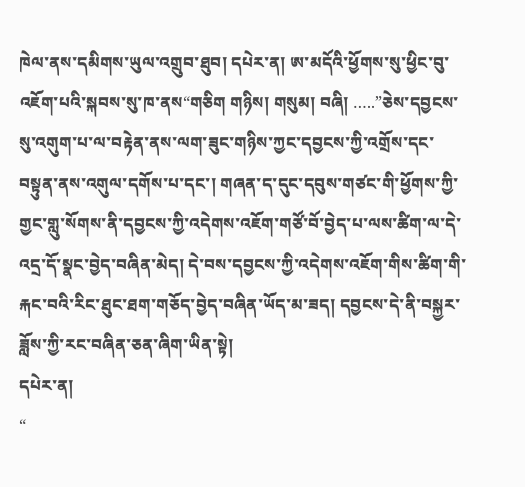ཁེལ་ནས་དམིགས་ཡུལ་འགྲུབ་ཐུབ། དཔེར་ན། ཨ་མདོའི་ཕྱོགས་སུ་ཕྱིང་བུ་འཇོག་པའི་སྐབས་སུ་ཁ་ནས“གཅིག གཉིས། གསུམ། བཞི། …..”ཅེས་དབྱངས་སུ་འགུག་པ་ལ་བརྟེན་ནས་ལག་ཟུང་གཉིས་ཀྱང་དབྱངས་ཀྱི་འགྲོས་དང་བསྟུན་ནས་འགུལ་དགོས་པ་དང་། གཞན་ད་དུང་དབུས་གཙང་གི་ཕྱོགས་ཀྱི་གྱང་གླུ་སོགས་ནི་དབྱངས་ཀྱི་འདེགས་འཇོག་གཙོ་བོ་བྱེད་པ་ལས་ཚིག་ལ་དེ་འདྲ་དོ་སྣང་བྱེད་བཞིན་མེད། དེ་བས་དབྱངས་ཀྱི་འདེགས་འཇོག་གིས་ཚིག་གི་རྐང་བའི་རིང་ཐུང་ཐག་གཅོད་བྱེད་བཞིན་ཡོད་མ་ཟད། དབྱངས་དེ་ནི་བསྐྱར་ཟློས་ཀྱི་རང་བཞིན་ཅན་ཞིག་ཡིན་སྟེ།
དཔེར་ན།
“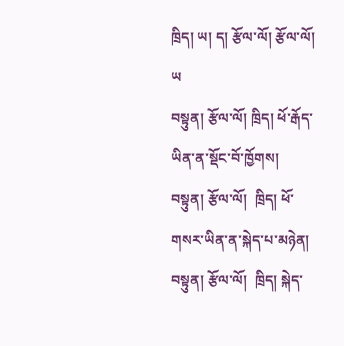ཁྲིད། ཡ། ད། རྩོལ་ལོ། རྩོལ་ལོ། ཡ
བསྟུན། རྩོལ་ལོ། ཁྲིད། ཕོ་རྒོད་ཡིན་ན་སྡོང་བོ་ཁྱོགས།
བསྟུན། རྩོལ་ལོ།  ཁྲིད། ཕོ་གསར་ཡིན་ན་སྐེད་པ་མཉེན།
བསྟུན། རྩོལ་ལོ།  ཁྲིད། སྐེད་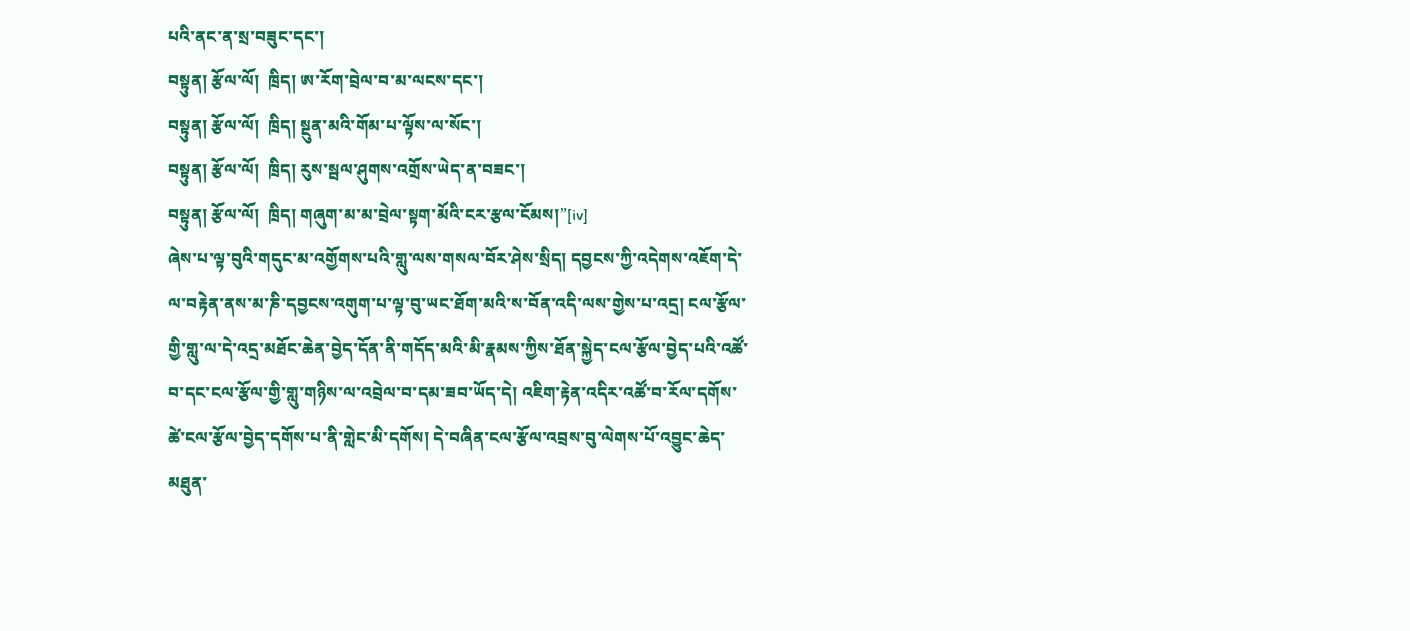པའི་ནང་ན་སྲ་བཟུང་དང་།
བསྟུན། རྩོལ་ལོ།  ཁྲིད། ཨ་རོག་བྲེལ་བ་མ་ལངས་དང་།
བསྟུན། རྩོལ་ལོ།  ཁྲིད། སྔུན་མའི་གོམ་པ་ལྟོས་ལ་སོང་།
བསྟུན། རྩོལ་ལོ།  ཁྲིད། རུས་སྦལ་ཤུགས་འགྲོས་ཡེད་ན་བཟང་།
བསྟུན། རྩོལ་ལོ།  ཁྲིད། གཞུག་མ་མ་བྲེལ་སྟག་མོའི་ངར་རྩལ་ངོམས།”[iv]
ཞེས་པ་ལྟ་བུའི་གདུང་མ་འགྱོགས་པའི་གླུ་ལས་གསལ་བོར་ཤེས་སྲིད། དབྱངས་ཀྱི་འདེགས་འཇོག་དེ་ལ་བརྟེན་ནས་མ་ཎི་དབྱངས་འགུག་པ་ལྟ་བུ་ཡང་ཐོག་མའི་ས་བོན་འདི་ལས་གྱེས་པ་འདྲ། ངལ་རྩོལ་གྱི་གླུ་ལ་དེ་འདྲ་མཐོང་ཆེན་བྱེད་དོན་ནི་གདོད་མའི་མི་རྣམས་ཀྱིས་ཐོན་སྐྱེད་ངལ་རྩོལ་བྱེད་པའི་འཚོ་བ་དང་ངལ་རྩོལ་གྱི་གླུ་གཉིས་ལ་འབྲེལ་བ་དམ་ཟབ་ཡོད་དེ། འཇིག་རྟེན་འདིར་འཚོ་བ་རོལ་དགོས་ཚེ་ངལ་རྩོལ་བྱེད་དགོས་པ་ནི་གླེང་མི་དགོས། དེ་བཞིན་ངལ་རྩོལ་འབྲས་བུ་ལེགས་པོ་འབྱུང་ཆེད་མཐུན་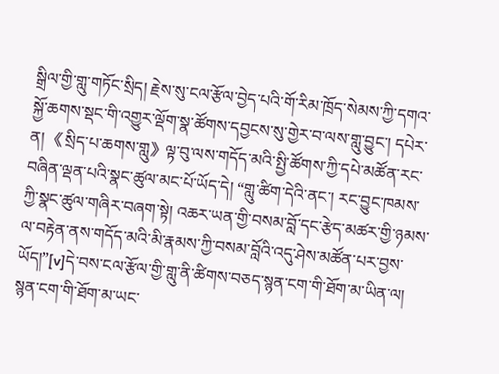སྒྲིལ་གྱི་གླུ་གཏོང་སྲིད། རྗེས་སུ་ངལ་རྩོལ་བྱེད་པའི་གོ་རིམ་ཁྲོད་སེམས་ཀྱི་དགའ་སྐྱོ་ཆགས་སྡང་གི་འགྱུར་ལྡོག་སྣ་ཚོགས་དབྱངས་སུ་གྱེར་བ་ལས་གླུ་བྱུང་། དཔེར་ན། 《སྲིད་པ་ཆགས་གླུ》ལྟ་བུ་ལས་གདོད་མའི་སྤྱི་ཚོགས་ཀྱི་དཔེ་མཚོན་རང་བཞིན་ལྡན་པའི་སྣང་ཚུལ་མང་པོ་ཡོད་དེ། “གླུ་ཚིག་དེའི་ནང་། རང་བྱུང་ཁམས་ཀྱི་སྣང་ཚུལ་གཞིར་བཞག་སྟེ། འཆར་ཡན་གྱི་བསམ་བློ་དང་རྩེད་མཚར་གྱི་ཉམས་ལ་བརྟེན་ནས་གདོད་མའི་མི་རྣམས་ཀྱི་བསམ་བློའི་འདུ་ཤེས་མཚོན་པར་བྱས་ཡོད།”[v]དེ་བས་ངལ་རྩོལ་གྱི་གླུ་ནི་ཚིགས་བཅད་སྙན་ངག་གི་ཐོག་མ་ཡིན་ལ། སྙན་ངག་གི་ཐོག་མ་ཡང་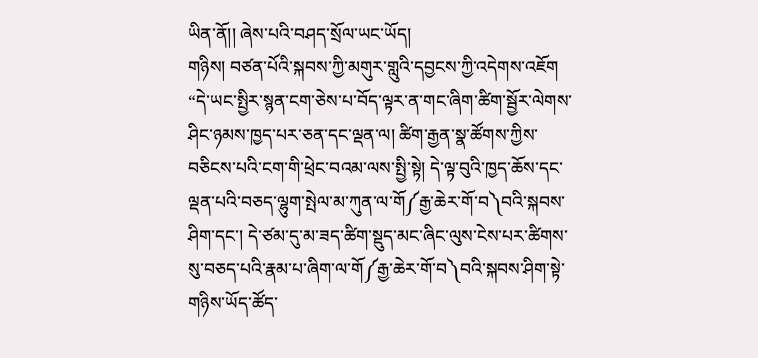ཡིན་ནོ།། ཞེས་པའི་བཤད་སྲོལ་ཡང་ཡོད།
གཉིས། བཙན་པོའི་སྐབས་ཀྱི་མགུར་གླུའི་དབྱངས་ཀྱི་འདེགས་འཇོག
“དེ་ཡང་སྤྱིར་སྙན་ངག་ཅེས་པ་བོད་ལྟར་ན་གང་ཞིག་ཚིག་སྦྱོར་ལེགས་ཤིང་ཉམས་ཁྱད་པར་ཅན་དང་ལྡན་ལ། ཚིག་རྒྱན་སྣ་ཚོགས་ཀྱིས་བཅིངས་པའི་ངག་གི་ཕྲེང་བའམ་ལས་སྤྱི་སྟེ། དེ་ལྟ་བུའི་ཁྱད་ཆོས་དང་ལྡན་པའི་བཅད་ལྷུག་སྤེལ་མ་ཀུན་ལ་གོ༼རྒྱ་ཆེར་གོ་བ༽བའི་སྐབས་ཤིག་དང་། དེ་ཙམ་དུ་མ་ཟད་ཚིག་སྡུད་མང་ཞིང་ལུས་ངེས་པར་ཚིགས་སུ་བཅད་པའི་རྣམ་པ་ཞིག་ལ་གོ༼རྒྱ་ཆེར་གོ་བ༽བའི་སྐབས་ཤིག་སྟེ་གཉིས་ཡོད་ཚོད་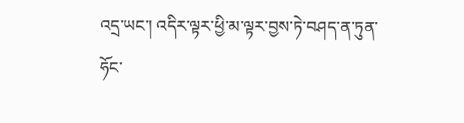འདྲ་ཡང་། འདིར་ལྟར་ཕྱི་མ་ལྟར་བྱས་ཏེ་བཤད་ན་ཏུན་ཧོང་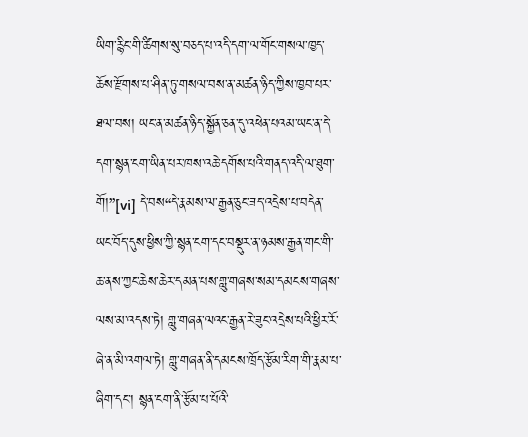ཡིག་རྙིང་གི་ཚིགས་སུ་བཅད་པ་འདི་དག་ལ་གོང་གསལ་ཁྱད་ཆོས་རྫོགས་པ་ཤིན་ཏུ་གསལ་བས་ན་མཚན་ཉིད་ཀྱིས་ཁྱབ་པར་ཐལ་བས། ཡང་ན་མཚན་ཉིད་སྐྱོན་ཅན་དུ་འཕེན་པའམ་ཡང་ན་དེ་དག་སྙན་ངག་ཡིན་པར་ཁས་འཆེ་དགོས་པའི་གནད་འདི་ལ་ཐུག་གོ།”[vi] དེ་བས“དེ་རྣམས་ལ་རྒྱན་ཅུང་ཟད་འདྲེས་པ་བདེན་ཡང་བོད་དུས་ཕྱིས་ཀྱི་སྙན་ངག་དང་བསྡུར་ན་ཉམས་རྒྱན་གང་གི་ཆ་ནས་ཀྱང་ཆེས་ཆེར་དམན་པས་གླུ་གཞས་སམ་དམངས་གཞས་ལས་མ་འདས་ཏེ། གླུ་གཞན་ལའང་རྒྱན་རེ་ཟུང་འདྲེས་པའི་ཕྱིར་རོ་ཞེ་ན་མི་འགལ་ཏེ། གླུ་གཞན་ནི་དམངས་ཁྲོད་རྩོམ་རིག་གི་རྣམ་པ་ཞིག་དང་། སྙན་ངག་ནི་རྩོམ་པ་པོའི་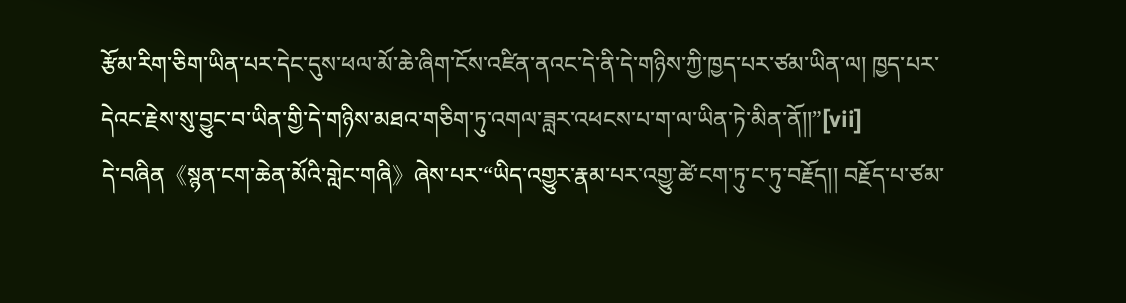རྩོམ་རིག་ཅིག་ཡིན་པར་དེང་དུས་ཕལ་མོ་ཆེ་ཞིག་ངོས་འཛིན་ནའང་དེ་ནི་དེ་གཉིས་ཀྱི་ཁྱད་པར་ཙམ་ཡིན་ལ། ཁྱད་པར་དེའང་རྗེས་སུ་བྱུང་བ་ཡིན་གྱི་དེ་གཉིས་མཐའ་གཅིག་ཏུ་འགལ་ཟླར་འཕངས་པ་ག་ལ་ཡིན་ཏེ་མིན་ནོ།།”[vii]
དེ་བཞིན《སྙན་ངག་ཆེན་མོའི་གླེང་གཞི》ཞེས་པར་“ཡིད་འགྱུར་རྣམ་པར་འགྱུ་ཚེ་ངག་ཏུ་ང་ཏུ་བརྗོད།། བརྗོད་པ་ཙམ་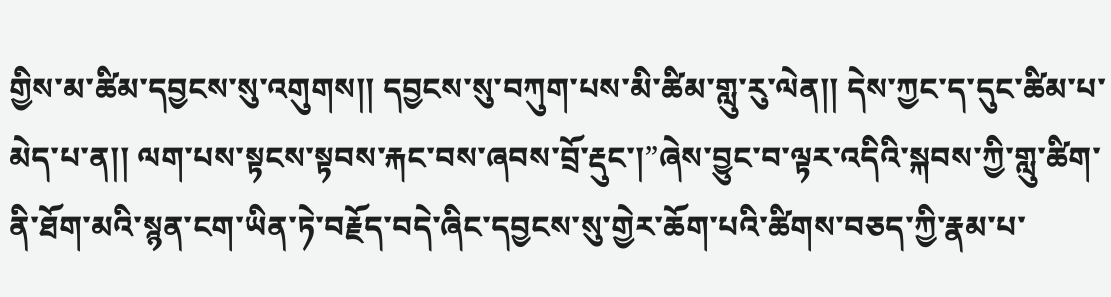གྱིས་མ་ཚིམ་དབྱངས་སུ་འགུགས།། དབྱངས་སུ་བཀུག་པས་མི་ཚིམ་གླུ་རུ་ལེན།། དེས་ཀྱང་ད་དུང་ཚིམ་པ་མེད་པ་ན།། ལག་པས་སྟངས་སྟབས་རྐང་བས་ཞབས་བྲོ་རྡུང་།”ཞེས་བྱུང་བ་ལྟར་འདིའི་སྐབས་ཀྱི་གླུ་ཚིག་ནི་ཐོག་མའི་སྙན་ངག་ཡིན་ཏེ་བརྗོད་བདེ་ཞིང་དབྱངས་སུ་གྱེར་ཆོག་པའི་ཚིགས་བཅད་ཀྱི་རྣམ་པ་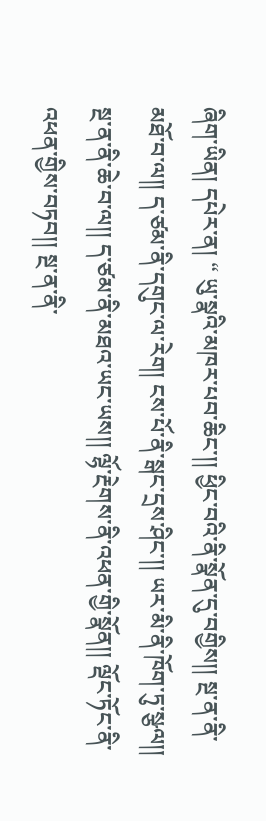ཞིག་ཡིན། དཔེར་ན། “ ཡུ་སྣའི་མཁར་པབ་ཆིང་།། ཕྱིང་བའི་ནི་སྣོན་དུ་བགྱིས།། སྔ་ན་ནི་མཐོ་བ་ལ།། ད་ཙམ་ནི་དགུང་ལ་རེག། ངས་པོ་ནི་སྒང་དྲས་ཤིང་།། ཡར་མི་ནི་ཁོག་ཏུ་སྩལ།། སྔ་ན་ནི་ཆེ་བ་ལ།། ད་ཙམ་ནི་མཐའ་ཡང་ཡས།། ལྷོ་རྔེགས་ནི་འཕན་གྱི་སྣོན།། ལྡོང་ཏོང་ནི་འཕན་གྱིས་བཏབ།། སྔ་ན་ནི་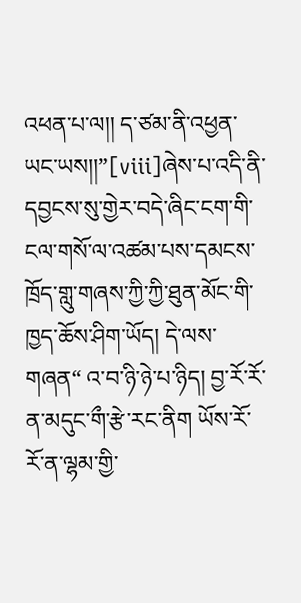འཕན་པ་ལ།། ད་ཙམ་ནི་འཕྱན་ཡང་ཡས།།”[viii]ཞེས་པ་འདི་ནི་དབྱངས་སུ་གྱེར་བདེ་ཞིང་ངག་གི་ངལ་གསོ་ལ་འཚམ་པས་དམངས་ཁྲོད་གླུ་གཞས་ཀྱི་ཀྱི་ཐུན་མོང་གི་ཁྱད་ཆོས་ཤིག་ཡོད། དེ་ལས་གཞན“ འ་བ་ཉི་ཉེ་པ་ཉིད། བྱ་རོ་རོ་ན་མདུང་གྀ་རྩེ་རང་ནིག ཡོས་རོ་རོ་ན་ལྷམ་གྱི་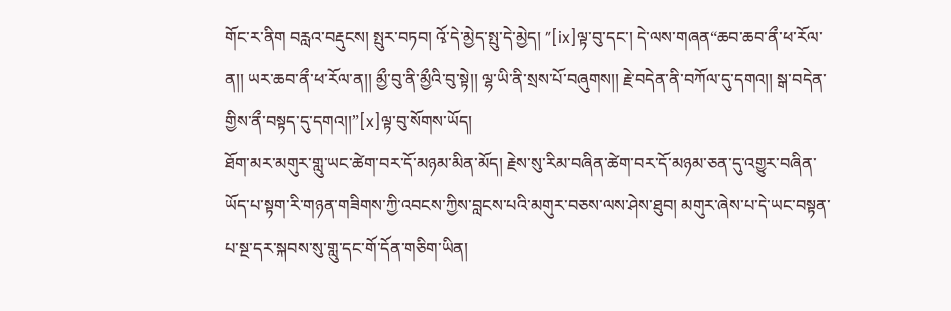གོང་ར་ནིག བརླའ་བརྡུངས། སྤུར་བཏབ། འྭོ་དེ་མྱེད་སྤུ་དེ་མྱེད། ”[ix]ལྟ་བུ་དང་། དེ་ལས་གཞན“ཆབ་ཆབ་ནྀ་ཕ་རོལ་ན།། ཡར་ཆབ་ནྀ་ཕ་རོལ་ན།། མྱྀ་བུ་ནི་མྱྀའི་བུ་སྟེ།། ལྷ་ཡི་ནི་སྲས་པོ་བཞུགས།། རྗེ་བདེན་ནི་བཀོལ་དུ་དགའ།། སྒ་བདེན་གྱིས་ནྀ་བསྟད་དུ་དགའ།།”[x]ལྟ་བུ་སོགས་ཡོད།
ཐོག་མར་མགུར་གླུ་ཡང་ཚེག་བར་དོ་མཉམ་མིན་མོད། རྗེས་སུ་རིམ་བཞིན་ཚེག་བར་དོ་མཉམ་ཅན་དུ་འགྱུར་བཞིན་ཡོད་པ་སྟག་རི་གཉན་གཟིགས་ཀྱི་འབངས་ཀྱིས་བླངས་པའི་མགུར་བཅས་ལས་ཤེས་ཐུབ། མགུར་ཞེས་པ་དེ་ཡང་བསྟན་པ་སྔ་དར་སྐབས་སུ་གླུ་དང་གོ་དོན་གཅིག་ཡིན།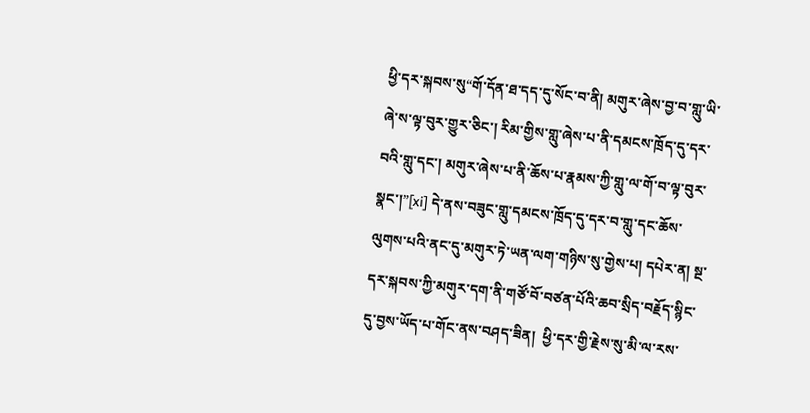ཕྱི་དར་སྐབས་སུ“གོ་དོན་ཐ་དད་དུ་སོང་བ་ནི། མགུར་ཞེས་བྱ་བ་གླུ་ཡི་ཞེ་ས་ལྟ་བུར་གྱུར་ཅིང་། རིམ་གྱིས་གླུ་ཞེས་པ་ནི་དམངས་ཁྲོད་དུ་དར་བའི་གླུ་དང་། མགུར་ཞེས་པ་ནི་ཆོས་པ་རྣམས་ཀྱི་གླུ་ལ་གོ་བ་ལྟ་བུར་སྣང་།”[xi] དེ་ནས་བཟུང་གླུ་དམངས་ཁྲོད་དུ་དར་བ་གླུ་དང་ཆོས་ལུགས་པའི་ནང་དུ་མགུར་ཏེ་ཡན་ལག་གཉིས་སུ་གྱེས་པ། དཔེར་ན། སྔ་དར་སྐབས་ཀྱི་མགུར་དག་ནི་གཙོ་བོ་བཙན་པོའི་ཆབ་སྲིད་བརྗོད་སྙིང་དུ་བྱས་ཡོད་པ་གོང་ནས་བཤད་ཟིན།  ཕྱི་དར་གྱི་རྗེས་སུ་མི་ལ་རས་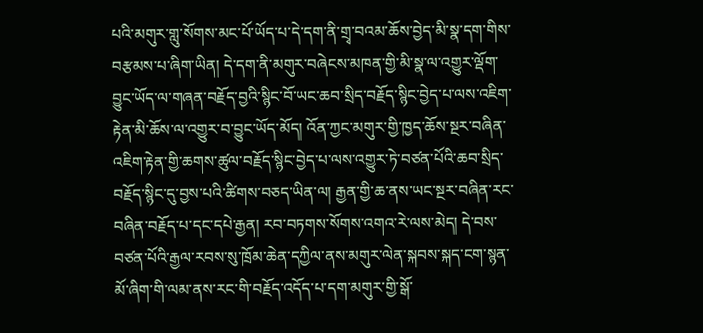པའི་མགུར་གླུ་སོགས་མང་པོ་ཡོད་པ་དེ་དག་ནི་གྲྭ་བའམ་ཆོས་བྱེད་མི་སྣ་དག་གིས་བརྩམས་པ་ཞིག་ཡིན། དེ་དག་ནི་མགུར་བཞེངས་མཁན་གྱི་མི་སྣ་ལ་འགྱུར་ལྡོག་བྱུང་ཡོད་ལ་གཞན་བརྗོད་བྱའི་སྙིང་བོ་ཡང་ཆབ་སྲིད་བརྗོད་སྙིང་བྱེད་པ་ལས་འཇིག་རྟེན་མི་ཆོས་ལ་འགྱུར་བ་བྱུང་ཡོད་མོད། འོན་ཀྱང་མགུར་གྱི་ཁྱད་ཆོས་སྔར་བཞིན་འཇིག་རྟེན་གྱི་ཆགས་ཚུལ་བརྗོད་སྙིང་བྱེད་པ་ལས་འགྱུར་ཏེ་བཙན་པོའི་ཆབ་སྲིད་བརྗོད་སྙིང་དུ་བྱས་པའི་ཚིགས་བཅད་ཡིན་ལ། རྒྱན་གྱི་ཆ་ནས་ཡང་སྔར་བཞིན་རང་བཞིན་བརྗོད་པ་དང་དཔེ་རྒྱན། རབ་བཏགས་སོགས་འགའ་རེ་ལས་མེད། དེ་བས་བཙན་པོའི་རྒྱལ་རབས་སུ་ཁྲོམ་ཆེན་དཀྱིལ་ནས་མགུར་ལེན་སྐབས་སྐད་ངག་སྙན་མོ་ཞིག་གི་ལམ་ནས་རང་གི་བརྗོད་འདོད་པ་དག་མགུར་གྱི་སྒོ་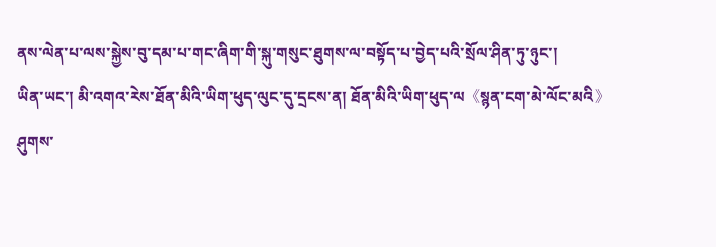ནས་ལེན་པ་ལས་སྐྱེས་བུ་དམ་པ་གང་ཞིག་གི་སྐུ་གསུང་ཐུགས་ལ་བསྟོད་པ་བྱེད་པའི་སྲོལ་ཤིན་ཏུ་ཉུང་།
ཡིན་ཡང་། མི་འགའ་རེས་ཐོན་མིའི་ཡིག་ཕུད་ལུང་དུ་དྲངས་ན། ཐོན་མིའི་ཡིག་ཕུད་ལ《སྙན་ངག་མེ་ལོང་མའི》ཤུགས་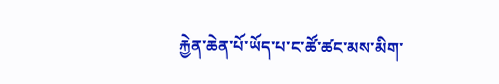རྐྱེན་ཆེན་པོ་ཡོད་པ་ང་ཚོ་ཚང་མས་མིག་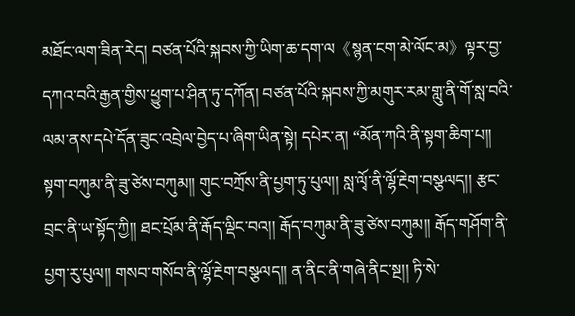མཐོང་ལག་ཟིན་རེད། བཙན་པོའི་སྐབས་ཀྱི་ཡིག་ཆ་དག་ལ《སྙན་ངག་མེ་ལོང་མ》ལྟར་བྱ་དཀའ་བའི་རྒྱན་གྱིས་ཕྱུག་པ་ཤིན་ཏུ་དཀོན། བཙན་པོའི་སྐབས་ཀྱི་མགུར་རམ་གླུ་ནི་གོ་སླ་བའི་ལམ་ནས་དཔེ་དོན་ཟུང་འབྲེལ་བྱེད་པ་ཞིག་ཡིན་སྟེ། དཔེར་ན། “མོན་ཀའི་ནི་སྟག་ཆིག་པ།། སྟག་བཀུམ་ནི་ཟུ་ཙེས་བཀུམ།། གུང་བཀྲོས་ནི་པྱག་ཏུ་པུལ།། སླ་ལྭོ་ནི་ལྷོ་རྔེག་བསྩལད།། རྩང་བྲང་ནི་ཡ་སྟོད་ཀྱི།། ཐང་པྲོམ་ནི་རྒོད་ལྡིང་བའ།། རྒོད་བཀུམ་ནི་ཟུ་ཙེས་བཀུམ།། རྒོད་གཤོག་ནི་པྱག་རུ་པུལ།། གསབ་གསོབ་ནི་ལྷོ་རྔེག་བསྩལད།། ན་ནིང་ནི་གཞེ་ནིང་སྔ།། ཏི་སེ་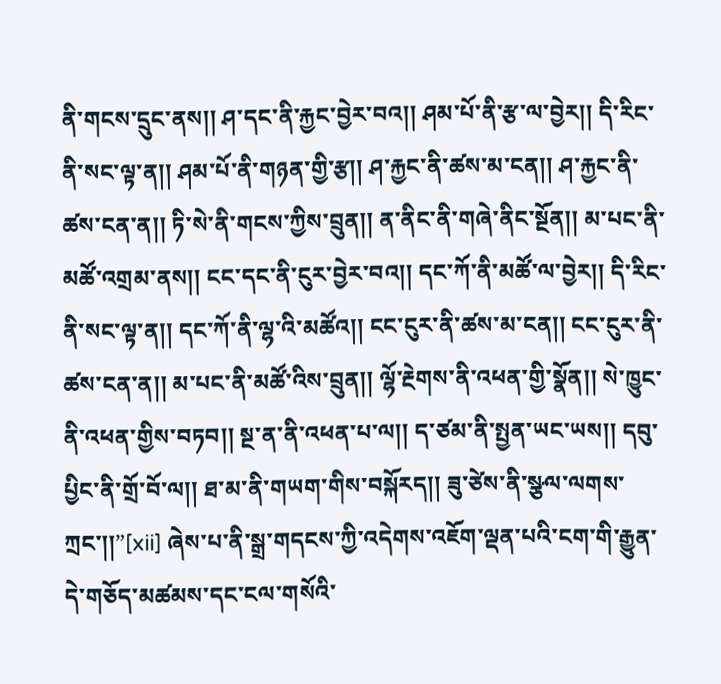ནི་གངས་དྲུང་ནས།། ཤ་དང་ནི་རྐྱང་བྱེར་བའ།། ཤམ་པོ་ནི་རྩ་ལ་བྱེར།། དི་རིང་ནི་སང་ལྟ་ན།། ཤམ་པོ་ནི་གཉན་གྱི་རྩ།། ཤ་རྐྱང་ནི་ཚས་མ་ངན།། ཤ་རྐྱང་ནི་ཚས་ངན་ན།། ཏི་སེ་ནི་གངས་ཀྱིས་བྲུན།། ན་ནིང་ནི་གཞེ་ནིང་སྔོན།། མ་པང་ནི་མཚོ་འགྲམ་ནས།། ངང་དང་ནི་ངུར་བྱེར་བའ།། དང་ཀོ་ནི་མཚོ་ལ་བྱེར།། དི་རིང་ནི་སང་ལྟ་ན།། དང་ཀོ་ནི་ལྷ་འི་མཚོའ།། ངང་ངུར་ནི་ཚས་མ་ངན།། ངང་ངུར་ནི་ཚས་ངན་ན།། མ་པང་ནི་མཚོ་འིས་བྲུན།། ལྷོ་རྔེགས་ནི་འཕན་གྱི་སྣོན།། སེ་ཁྱུང་ནི་འཕན་གྱིས་བཏབ།། སྔ་ན་ནི་འཕན་པ་ལ།། ད་ཙམ་ནི་སྤྱན་ཡང་ཡས།། དབུ་པྱིང་ནི་གྲོ་བོ་ལ།། ཐ་མ་ནི་གཡག་གིས་བསྐོརད།། ཟུ་ཙེས་ནི་སྩལ་ལགས་ཀྲང་།།”[xii] ཞེས་པ་ནི་སྒྲ་གདངས་ཀྱི་འདེགས་འཇོག་ལྡན་པའི་ངག་གི་རྒྱུན་དེ་གཅོད་མཚམས་དང་ངལ་གསོའི་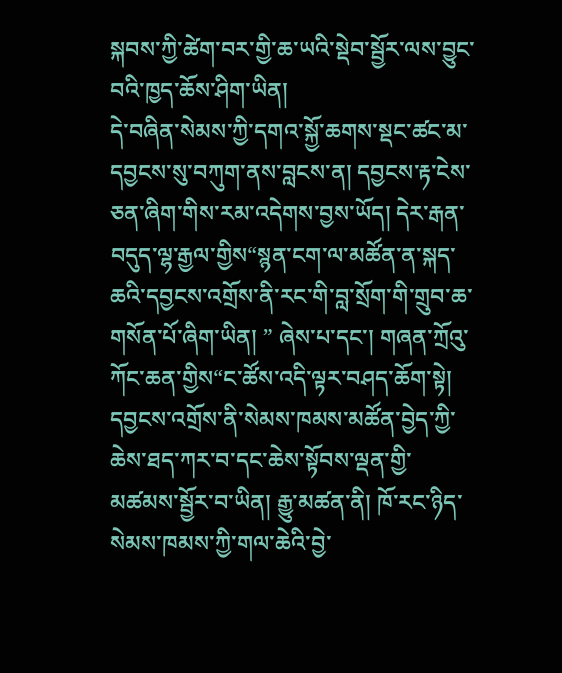སྐབས་ཀྱི་ཚེག་བར་གྱི་ཆ་ཡའི་སྡེབ་སྦྱོར་ལས་བྱུང་བའི་ཁྱད་ཆོས་ཤིག་ཡིན།
དེ་བཞིན་སེམས་ཀྱི་དགའ་སྐྱོ་ཆགས་སྡང་ཚང་མ་དབྱངས་སུ་བཀུག་ནས་བླངས་ན། དབྱངས་རྟ་ངེས་ཅན་ཞིག་གིས་རམ་འདེགས་བྱས་ཡོད། དེར་རྒན་བདུད་ལྷ་རྒྱལ་གྱིས“སྙན་ངག་ལ་མཚོན་ན་སྐད་ཆའི་དབྱངས་འགྲོས་ནི་རང་གི་བླ་སྲོག་གི་གྲུབ་ཆ་གསོན་པོ་ཞིག་ཡིན། ” ཞེས་པ་དང་། གཞན་ཀྲོའུ་ཀོང་ཆན་གྱིས“ང་ཚོས་འདི་ལྟར་བཤད་ཆོག་སྟེ། དབྱངས་འགྲོས་ནི་སེམས་ཁམས་མཚོན་བྱེད་ཀྱི་ཆེས་ཐད་ཀར་བ་དང་ཆེས་སྟོབས་ལྡན་གྱི་མཚམས་སྦྱོར་བ་ཡིན། རྒྱུ་མཚན་ནི། ཁོ་རང་ཉིད་སེམས་ཁམས་ཀྱི་གལ་ཆེའི་བྱེ་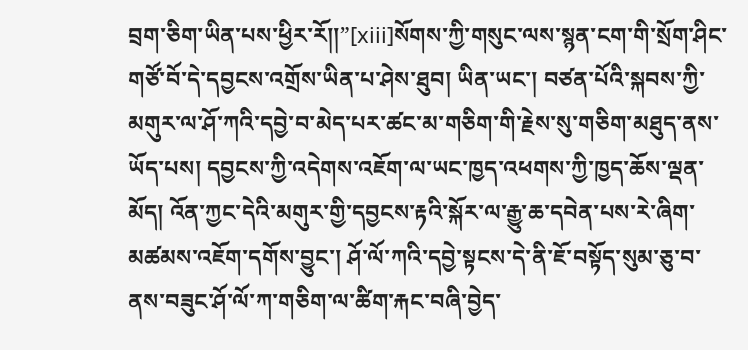བྲག་ཅིག་ཡིན་པས་ཕྱིར་རོ།།”[xiii]སོགས་ཀྱི་གསུང་ལས་སྙན་ངག་གི་སྲོག་ཤིང་གཙོ་བོ་དེ་དབྱངས་འགྲོས་ཡིན་པ་ཤེས་ཐུབ། ཡིན་ཡང་། བཙན་པོའི་སྐབས་ཀྱི་མགུར་ལ་ཤོ་ཀའི་དབྱེ་བ་མེད་པར་ཚང་མ་གཅིག་གི་རྗེས་སུ་གཅིག་མཐུད་ནས་ཡོད་པས། དབྱངས་ཀྱི་འདེགས་འཇོག་ལ་ཡང་ཁྱད་འཕགས་ཀྱི་ཁྱད་ཆོས་ལྡན་མོད། འོན་ཀྱང་དེའི་མགུར་གྱི་དབྱངས་རྟའི་སྐོར་ལ་རྒྱུ་ཆ་དབེན་པས་རེ་ཞིག་མཚམས་འཇོག་དགོས་བྱུང་། ཤོ་ལོ་ཀའི་དབྱེ་སྟངས་དེ་ནི་ཇོ་བསྟོད་སུམ་ཅུ་བ་ནས་བཟུང་ཤོ་ལོ་ཀ་གཅིག་ལ་ཚིག་རྐང་བཞི་བྱེད་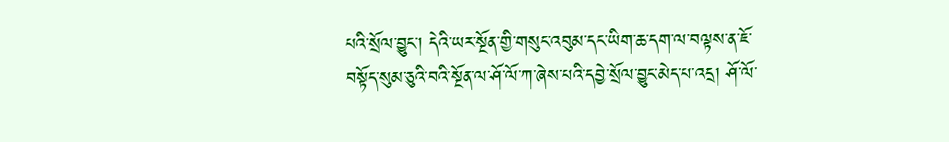པའི་སྲོལ་བྱུང་། དེའི་ཡར་སྔོན་གྱི་གསུང་འབུམ་དང་ཡིག་ཆ་དག་ལ་བལྟས་ན་ཇོ་བསྟོད་སུམ་ཅུའི་བའི་སྔོན་ལ་ཤོ་ལོ་ཀ་ཞེས་པའི་དབྱེ་སྲོལ་བྱུང་མེད་པ་འདྲ། ཤོ་ལོ་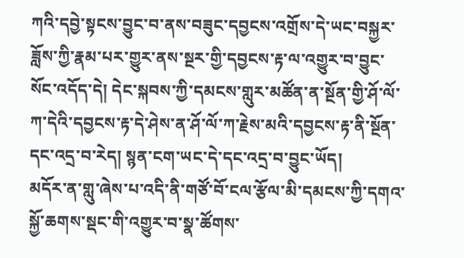ཀའི་དབྱེ་སྟངས་བྱུང་བ་ནས་བཟུང་དབྱངས་འགྲོས་དེ་ཡང་བསྐྱར་ཟློས་ཀྱི་རྣམ་པར་གྱུར་ནས་སྔར་གྱི་དབྱངས་རྟ་ལ་འགྱུར་བ་བྱུང་སོང་འདོད་དེ། དེང་སྐབས་ཀྱི་དམངས་གླུར་མཚོན་ན་སྔོན་གྱི་ཤོ་ལོ་ཀ་དེའི་དབྱངས་རྟ་དེ་ཤེས་ན་ཤོ་ལོ་ཀ་རྗེས་མའི་དབྱངས་རྟ་ནི་སྔོན་དང་འདྲ་བ་རེད། སྙན་ངག་ཡང་དེ་དང་འདྲ་བ་བྱུང་ཡོད།
མདོར་ན་གླུ་ཞེས་པ་འདི་ནི་གཙོ་བོ་ངལ་རྩོལ་མི་དམངས་ཀྱི་དགའ་སྐྱོ་ཆགས་སྡང་གི་འགྱུར་བ་སྣ་ཚོགས་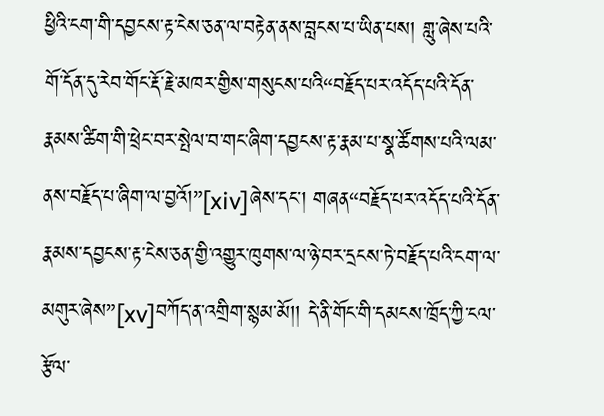ཕྱིའི་ངག་གི་དབྱངས་རྟ་ངེས་ཅན་ལ་བརྟེན་ནས་བླངས་པ་ཡིན་པས། གླུ་ཞེས་པའི་གོ་དོན་དུ་རེབ་གོང་རྡོ་རྗེ་མཁར་གྱིས་གསུངས་པའི“བརྗོད་པར་འདོད་པའི་དོན་རྣམས་ཚིག་གི་ཕྲེང་བར་སྤེལ་བ་གང་ཞིག་དབྱངས་རྟ་རྣམ་པ་སྣ་ཚོགས་པའི་ལམ་ནས་བརྗོད་པ་ཞིག་ལ་བྱའོ།”[xiv]ཞེས་དང་། གཞན“བརྗོད་པར་འདོད་པའི་དོན་རྣམས་དབྱངས་རྟ་ངེས་ཅན་གྱི་འགྱུར་ཁུགས་ལ་ཉེ་བར་དྲངས་ཏེ་བརྗོད་པའི་ངག་ལ་མགུར་ཞེས”[xv]བཀོད་ན་འགྲིག་སྙམ་མོ།། དེ་ནི་གོང་གི་དམངས་ཁྲོད་ཀྱི་ངལ་རྩོལ་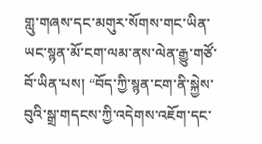གླུ་གཞས་དང་མགུར་སོགས་གང་ཡིན་ཡང་སྙན་མོ་ངག་ལམ་ནས་ལེན་རྒྱུ་གཙོ་བོ་ཡིན་པས། “བོད་ཀྱི་སྙན་ངག་ནི་སྐྱེས་བུའི་སྒྲ་གདངས་ཀྱི་འདེགས་འཇོག་དང་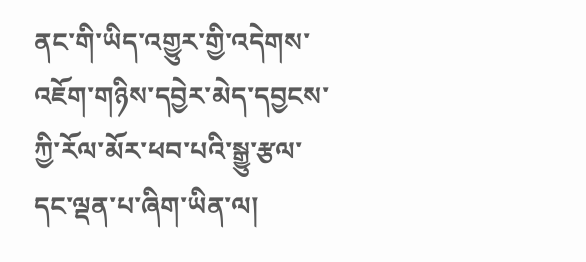ནང་གི་ཡིད་འགྱུར་གྱི་འདེགས་འཇོག་གཉིས་དབྱེར་མེད་དབྱངས་ཀྱི་རོལ་མོར་ཕབ་པའི་སྒྱུ་རྩལ་དང་ལྡན་པ་ཞིག་ཡིན་ལ།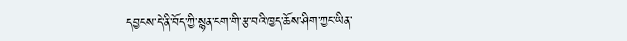དབྱངས་དེ་ནི་བོད་ཀྱི་སྙན་ངག་གི་རྩ་བའི་ཁྱད་ཆོས་ཤིག་ཀྱང་ཡིན་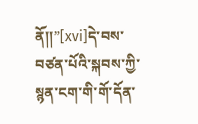ནོ།།”[xvi]དེ་བས་བཙན་པོའི་སྐབས་ཀྱི་སྙན་ངག་གི་གོ་དོན་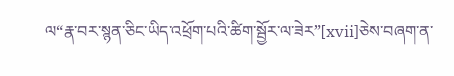ལ“རྣ་བར་སྙན་ཅིང་ཡིད་འཕྲོག་པའི་ཚིག་སྦྱོར་ལ་ཟེར”[xvii]ཅེས་བཞག་ན་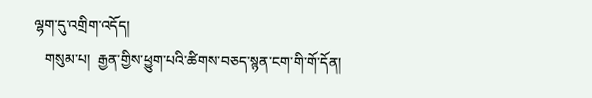ལྷག་དུ་འགྲིག་འདོད།
   གསུམ་པ།  རྒྱན་གྱིས་ཕྱུག་པའི་ཚིགས་བཅད་སྙན་ངག་གི་གོ་དོན།